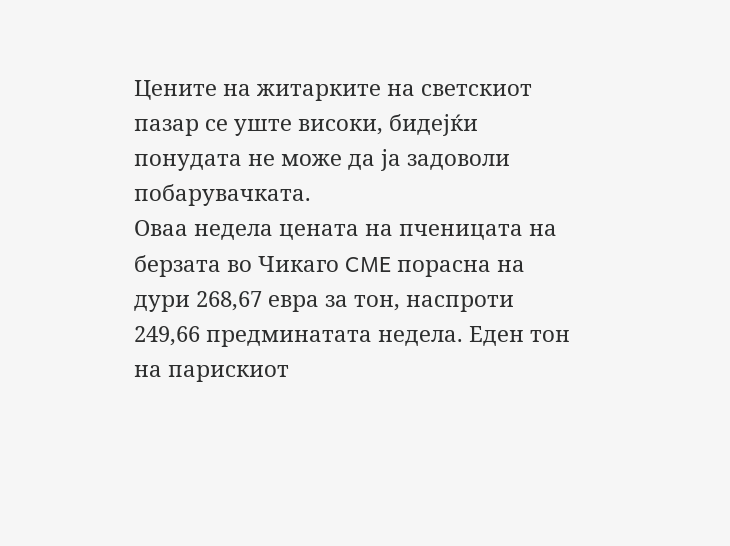Цените на житарките на светскиот пазар се уште високи, бидејќи понудата не може да ја задоволи побарувачката.
Оваа недела цената на пченицата на берзата во Чикаго CME порасна на дури 268,67 евра за тон, наспроти 249,66 предминатата недела. Еден тон на парискиот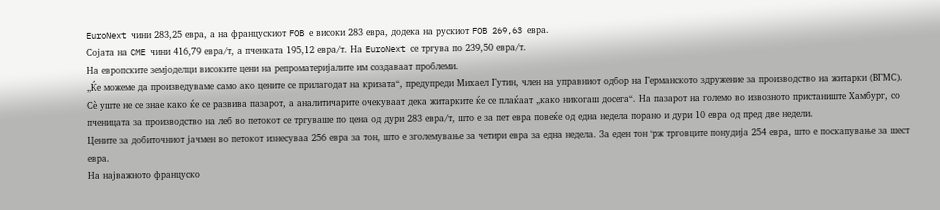EuroNext чини 283,25 евра, а на францускиот FOB е високи 283 евра, додека на рускиот FOB 269,63 евра.
Сојата на CME чини 416,79 евра/т, а пченката 195,12 евра/т. На EuroNext се тргува по 239,50 евра/т.
На европските земјоделци високите цени на репроматеријалите им создаваат проблеми.
„Ќе можеме да произведуваме само ако цените се прилагодат на кризата“, предупреди Михаел Гутин, член на управниот одбор на Германското здружение за производство на житарки (ВГМС).
Сѐ уште не се знае како ќе се развива пазарот, а аналитичарите очекуваат дека житарките ќе се плаќаат „како никогаш досега“. На пазарот на големо во извозното пристаниште Хамбург, со пченицата за производство на леб во петокот се тргуваше по цена од дури 283 евра/т, што е за пет евра повеќе од една недела порано и дури 10 евра од пред две недели.
Цените за добиточниот јачмен во петокот изнесуваа 256 евра за тон, што е зголемување за четири евра за една недела. За еден тон ‘рж трговците понудија 254 евра, што е поскапување за шест евра.
На најважното француско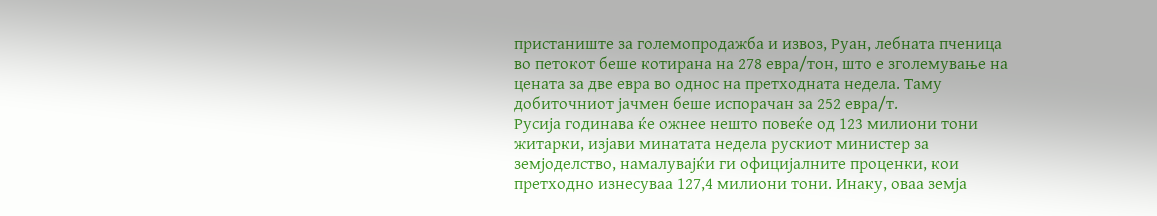пристаниште за големопродажба и извоз, Руан, лебната пченица во петокот беше котирана на 278 евра/тон, што е зголемување на цената за две евра во однос на претходната недела. Таму добиточниот јачмен беше испорачан за 252 евра/т.
Русија годинава ќе ожнее нешто повеќе од 123 милиони тони житарки, изјави минатата недела рускиот министер за земјоделство, намалувајќи ги официјалните проценки, кои претходно изнесуваа 127,4 милиони тони. Инаку, оваа земја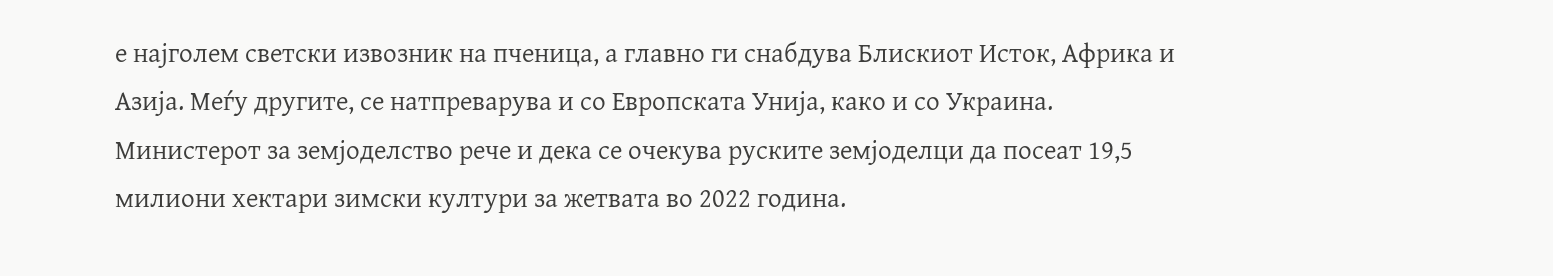е најголем светски извозник на пченица, а главно ги снабдува Блискиот Исток, Африка и Азија. Меѓу другите, се натпреварува и со Европската Унија, како и со Украина.
Министерот за земјоделство рече и дека се очекува руските земјоделци да посеат 19,5 милиони хектари зимски култури за жетвата во 2022 година.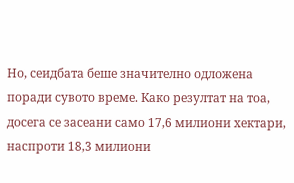Но, сеидбата беше значително одложена поради сувото време. Како резултат на тоа, досега се засеани само 17,6 милиони хектари, наспроти 18,3 милиони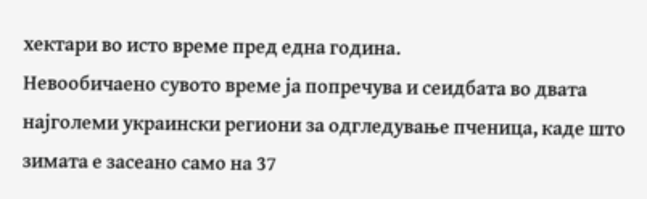хектари во исто време пред една година.
Невообичаено сувото време ја попречува и сеидбата во двата најголеми украински региони за одгледување пченица, каде што зимата е засеано само на 37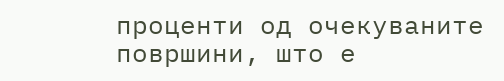проценти од очекуваните површини, што е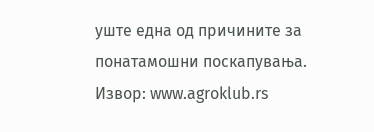уште една од причините за понатамошни поскапувања.
Извор: www.agroklub.rs